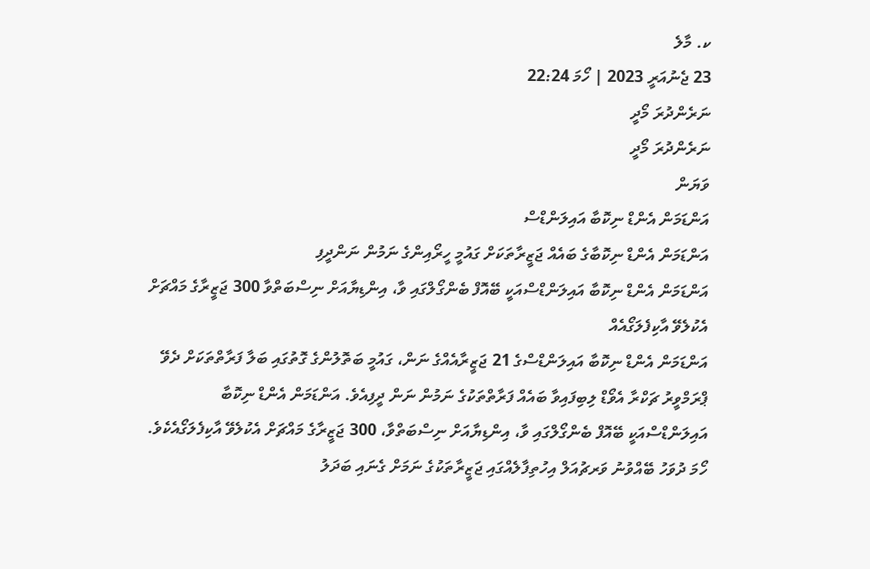ކ. މާލެ
23 ޖެނުއަރީ 2023 | ހޯމަ 22:24
ނަރެންދުރަ މޯދީ
ނަރެންދުރަ މޯދީ
ވަޔަން
އަންޑަމަން އެންޑް ނިކޮބާ އައިލަންޑްސް
އަންޑަމަން އެންޑް ނިކޮބާގެ ބައެއް ޖަޒީރާތަކަށް ގައުމީ ހީރޯއިންގެ ނަމުން ނަންދީފި
އަންޑަމަން އެންޑް ނިކޮބާ އައިލަންޑްސްއަކީ ބޭއޮފް ބެންގޯލްގައި ވާ، އިންޑިޔާއަށް ނިސްބަތްވާ 300 ޖަޒީރާގެ މައްޗަށް އެކުލެވޭ އާކިފެލަގޯއެއް
އަންޑަމަން އެންޑް ނިކޮބާ އައިލަންޑްސްގެ 21 ޖަޒީރާއެއްގެ ނަން، ގައުމީ ބަތޮލުންގެ ގޮތުގައި ބަލާ ފަރާތްތަކަށް ދެވޭ ޕްރަމްވީރު ޗަކްރާ އެވޯޑް ލިބިފައިވާ ބައެއް ފަރާތްތަކުގެ ނަމުން ނަން ދީފިއެވެ. އަންޑަމަން އެންޑް ނިކޮބާ އައިލަންޑްސްއަކީ ބޭއޮފް ބެންގޯލްގައި ވާ، އިންޑިޔާއަށް ނިސްބަތްވާ، 300 ޖަޒީރާގެ މައްޗަށް އެކުލެވޭ އާކިފެލަގޯއެކެވެ. ހޯމަ ދުވަހު ބޭއްވުނު ވަރޗުއަލް އިހުތިފާލެއްގައި ޖަޒީރާތަކުގެ ނަމަށް ގެނައި ބަދަލު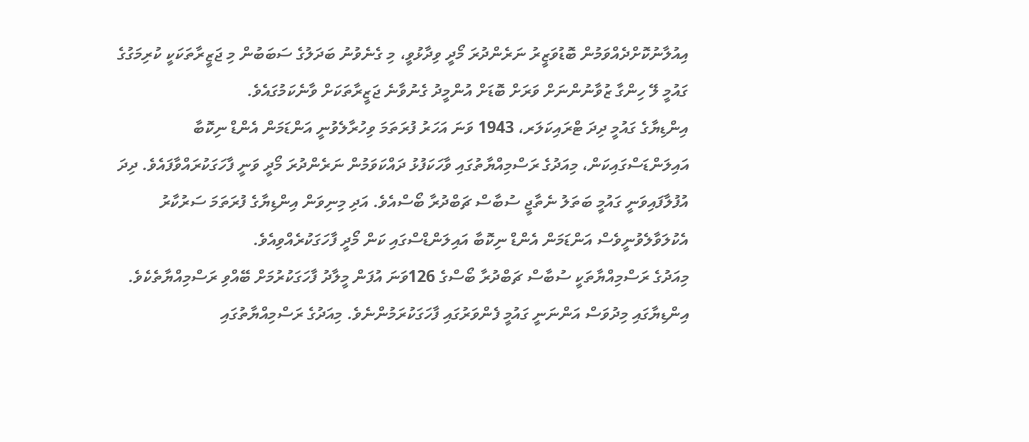އިއުލާނުކޮށްދެއްވަމުން ބޮޑުވަޒީރު ނަރެންދުރަ މޯދީ ވިދާޅުވީ، މި ގެނެވުނު ބަދަލުގެ ސަބަބުން މި ޖަޒީރާތަކަކީ ކުރިމަގުގެ ގައުމީ ލޭ ހިންގާ ޒުވާނުންނަށް ވަރަށް ބޮޑަށް އުންމީދު ގެނުވާނެ ޖަޒީރާތަކަށް ވާނެކަމުގައެވެ.
އިންޑިޔާގެ ގައުމީ ދިދަ ޓްރައިކަލަރ، 1943 ވަނަ އަހަރު ފުރަތަމަ ވިހުރާލެވުނީ އަންޑަމަން އެންޑް ނިކޮބާ އައިލަންޑަސްގައިކަން، މިއަދުގެ ރަސްމިއްޔާތުގައި ވާހަކަފުޅު ދައްކަވަމުން ނަރެންދުރަ މޯދީ ވަނީ ފާހަގަކުރައްވާފައެވެ. ދިދަ އުފުލާފައިވަނީ ގައުމީ ބަތަލު ނެތާޖީ ސުބާސް ޗަބްދުރާ ބޯސްއެވެ. އަދި މިނިވަން އިންޑިޔާގެ ފުރަތަމަ ސަރުކާރު އެކުލަވާލެވުނީވެސް އަންޑަމަން އެންޑް ނިކޮބާ އައިލަންޑްސްގައި ކަން މޯދީ ފާހަގަކުރެއްވިއެވެ.
މިއަދުގެ ރަސްމިއްޔާތަކީ ސުބާސް ޗަބްދުރާ ބޯސްގެ 126ވަނަ އުފަން މީލާދު ފާހަގަކުރުމަށް ބޭއްވި ރަސްމިއްޔާތެކެވެ. އިންޑިޔާގައި މިދުވަސް އަންނަނީ ގައުމީ ފެންވަރުގައި ފާހަގަކުރަމުންނެވެ. މިއަދުގެ ރަސްމިއްޔާތުގައި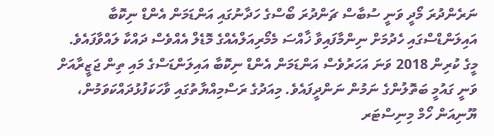ނަރެންދުރަ މޯދީ ވަނީ ސުބާސް ޗަންދުރަ ބޯސްގެ ހަދާނުގައި އަންޑަމަން އެންޑް ނިކޮބާ އައިލަންޑްސްގައި ހެދުމަށް ނިންމާފައިވާ ޚާއްސަ މެމޯރިއަލްއެއްގެ މޮޑެލް އެއްވެސް ދައްކާ ލައްވާފައެވެ.
މީގެ ކުރިން 2018 ވަނަ އަހަރުވެސް އަންޑަމަން އެންޑް ނިކޮބާ އައިލަންޑަސްގެ މައި ތިން ޖަޒީރާއަށް ވަނީ ގައުމީ ބަތޮލުންގެ ނަމުން ނަންދީފައެވެ. މިއަދުގެ ރަސްމިއްޔާތުގައި ވާހަކަފުޅުދައްކަވަމުން، ޔޫނިއަން ހޯމް މިނިސްޓަރ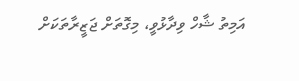އަމިތު ޝާހް ވިދާޅުވީ، މިގޮތަށް ޖަޒީރާތަކަށް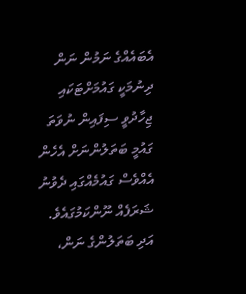އެބައެއްގެ ނަމުން ނަން ދިނުމަކީ ގައުމަށްޓަކައި ޖިހާދުވީ ސިފައިން ނުވަތަ ގައުމީ ބަތަލުންނަށް އެހެން އެއްވެސް ގައުމެއްގައި ދެވުނު ޝަރަފެއް ނޫންކަމުގައެވެ. އަދި ބަތަލުންގެ ނަން،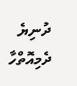ދުނިޔެ ދެމިއޮތްހާ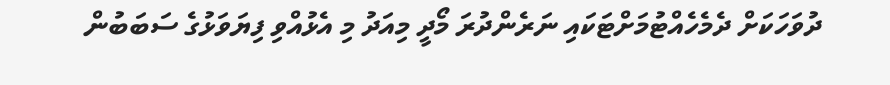ދުވަހަކަށް ދެމެހެއްޓުމަށްޓަކައި ނަރެންދުރަ މޯދީ މިއަދު މި އެޅުއްވި ފިޔަވަޅުގެ ސަބަބުން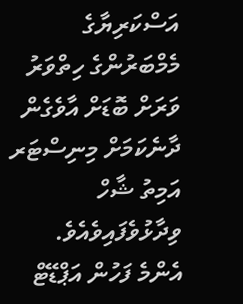އަސްކަރިޔާގެ މެމްބަރުންގެ ހިތްވަރު ވަރަށް ބޮޑަށް އާވެގެން ދާނެކަމަށް މިނިސްޓަރ އަމިތު ޝާހް ވިދާޅުވެފައިވެއެވެ.
އެންމެ ފަހުން އަޕްޑޭޓް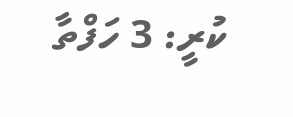ކުރީ: 3 ހަފްތާ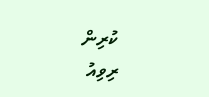ކުރިން
ރިވިއު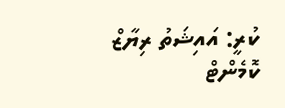ކުރީ: އައިޝަތު ރިޔާޒް
ކޮމެންޓް